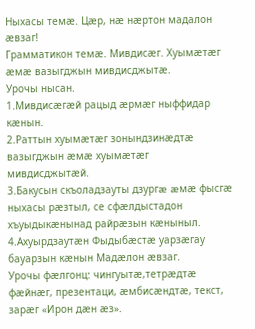Ныхасы темæ. Цæр, нæ нæртон мадалон æвзаг!
Грамматикон темæ. Мивдисæг. Хуымæтæг æмæ вазыгджын мивдисджытæ.
Урочы нысан.
1.Мивдисæгæй рацыд æрмæг ныффидар кæнын.
2.Раттын хуымæтæг зонындзинæдтæ вазыгджын æмæ хуымæтæг мивдисджытæй.
3.Бакусын скъоладзауты дзургæ æмæ фысгæ ныхасы рæзтыл, се сфæлдыстадон хъуыдыкæнынад райрæзын кæныныл.
4.Ахуырдзаутæн Фыдыбæстæ уарзæгау бауарзын кæнын Мадæлон æвзаг.
Урочы фæлгонц: чингуытæ,тетрӕдтӕ фæйнæг, презентаци, æмбисæндтæ, текст, зарӕг «Ирон дӕн ӕз».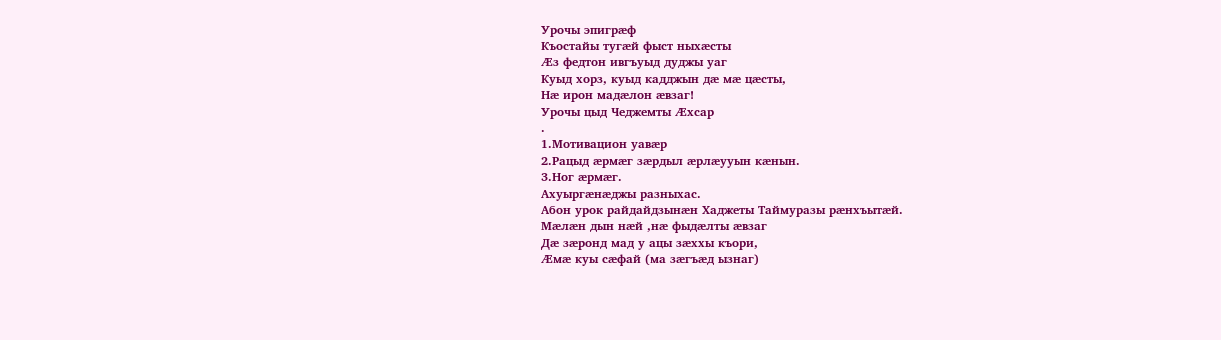Урочы эпигрæф
Къостайы тугæй фыст ныхӕсты
Ӕз федтон ивгъуыд дуджы уаг
Куыд хорз, куыд кадджын дӕ мæ цæсты,
Нæ ирон мадæлон æвзаг!
Урочы цыд Чеджемты Æхсар
.
1.Мотивацион уавæр
2.Рацыд æрмæг зæрдыл æрлæууын кæнын.
3.Ног æрмæг.
Ахуыргæнæджы разныхас.
Абон урок райдайдзынæн Хаджеты Таймуразы рæнхъытæй.
Мæлæн дын нæй ,нæ фыдæлты æвзаг
Дæ зæронд мад у ацы зæххы къори,
Æмæ куы сæфай (ма зæгъæд ызнаг)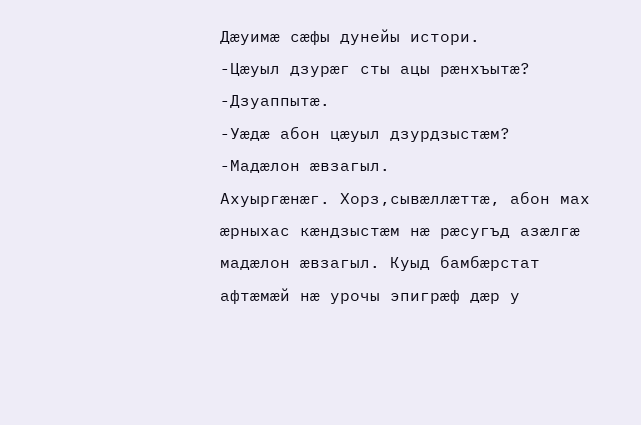Дæуимæ сæфы дунейы истори.
-Цæуыл дзурæг сты ацы рæнхъытæ?
-Дзуаппытæ.
-Уæдæ абон цæуыл дзурдзыстæм?
-Мадӕлон æвзагыл.
Ахуыргæнæг. Хорз,сывæллæттæ, абон мах æрныхас кæндзыстæм нæ рæсугъд азæлгæ мадæлон æвзагыл. Куыд бамбæрстат афтæмæй нæ урочы эпигрæф дæр у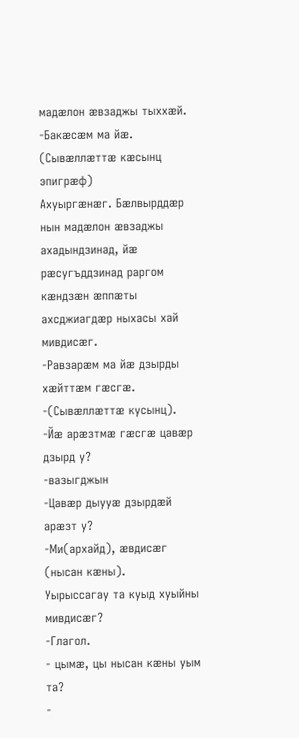мадæлон æвзаджы тыххæй.
-Бакæсæм ма йæ. (Сывæллæттæ кæсынц эпигрæф)
Ахуыргæнæг. Бæлвырддæр нын мадæлон æвзаджы ахадындзинад, йæ рæсугъддзинад раргом кæндзæн ӕппӕты ахсджиагдӕр ныхасы хай мивдисӕг.
-Равзарӕм ма йӕ дзырды хӕйттӕм гӕсгӕ.
-(Сывӕллӕттӕ кусынц).
-Йӕ арӕзтмӕ гӕсгӕ цавӕр дзырд у?
-вазыгджын
-Цавӕр дыууӕ дзырдӕй арӕзт у?
-Ми(архайд), ӕвдисӕг (нысан кӕны).
Уырыссагау та куыд хуыйны мивдисӕг?
-Глагол.
- цымӕ, цы нысан кӕны уым та?
-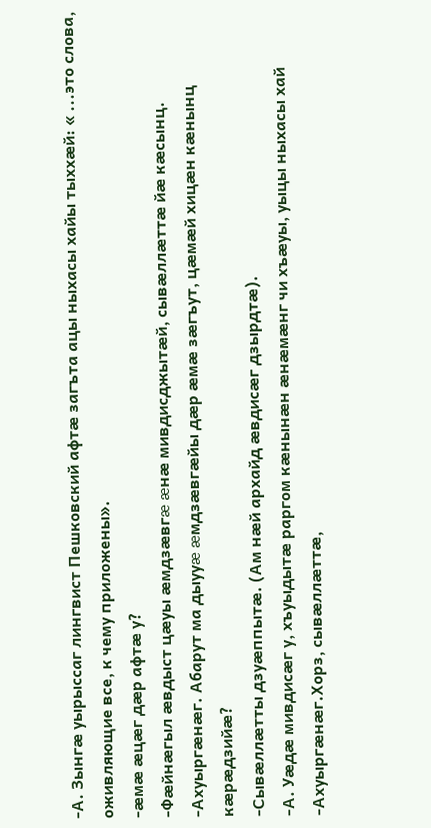-А. Зынгӕ уырыссаг лингвист Пешковский афтӕ загъта ацы ныхасы хайы тыххӕй: « ...это слова, оживляющие все, к чему приложены».
-ӕмӕ ӕцӕг дӕр афтӕ у?
-Фæйнæгыл æвдыст цæуы æмдзæвгæ æнæ мивдисджытæй, сывæллæттæ йæ кæсынц.
-Ахуыргæнæг. Абарут ма дыууæ æмдзæвгæйы дæр æмæ зæгъут, цæмæй хицæн кæнынц кæрæдзийæ?
-Сывæллæтты дзуæппытæ. (Ам нӕй архайд ӕвдисӕг дзырдтӕ).
-А. Уӕдӕ мивдисӕг у, хъуыдытӕ раргом кӕнынӕн ӕнӕмӕнг чи хъӕуы, уыцы ныхасы хай
-Ахуыргæнæг.Хорз, сывæллæттæ,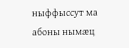ныффыссут ма абоны нымæц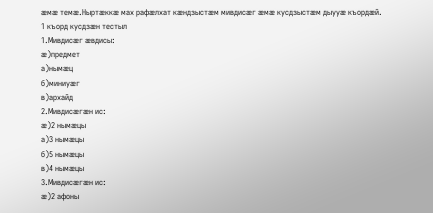æмæ темæ.Ныртæккæ мах рафæлхат кæндзыстæм мивдисæг æмæ кусдзыстæм дыууæ къордæй.
1 къорд кусдзæн тестыл
1.Мивдисӕг ӕвдисы:
ӕ)предмет
а)нымӕц
б)миниуӕг
в)архайд
2.Мивдисӕгӕн ис:
ӕ)2 нымӕцы
а)3 нымӕцы
б)5 нымӕцы
в)4 нымӕцы
3.Мивдисӕгӕн ис:
ӕ)2 афоны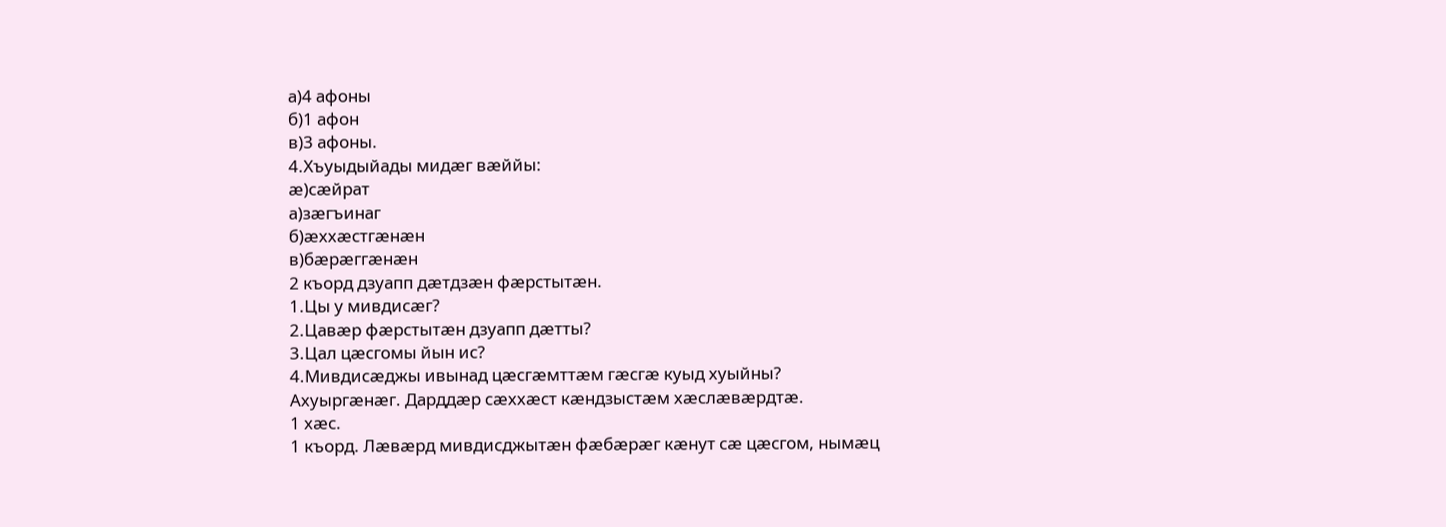а)4 афоны
б)1 афон
в)3 афоны.
4.Хъуыдыйады мидӕг вӕййы:
ӕ)сӕйрат
а)зӕгъинаг
б)ӕххӕстгӕнӕн
в)бӕрӕггӕнӕн
2 къорд дзуапп дӕтдзӕн фӕрстытӕн.
1.Цы у мивдисӕг?
2.Цавӕр фӕрстытӕн дзуапп дӕтты?
3.Цал цӕсгомы йын ис?
4.Мивдисӕджы ивынад цӕсгӕмттӕм гӕсгӕ куыд хуыйны?
Ахуыргӕнӕг. Дарддӕр сӕххӕст кӕндзыстӕм хӕслӕвӕрдтӕ.
1 хӕс.
1 къорд. Лӕвӕрд мивдисджытӕн фӕбӕрӕг кӕнут сӕ цӕсгом, нымӕц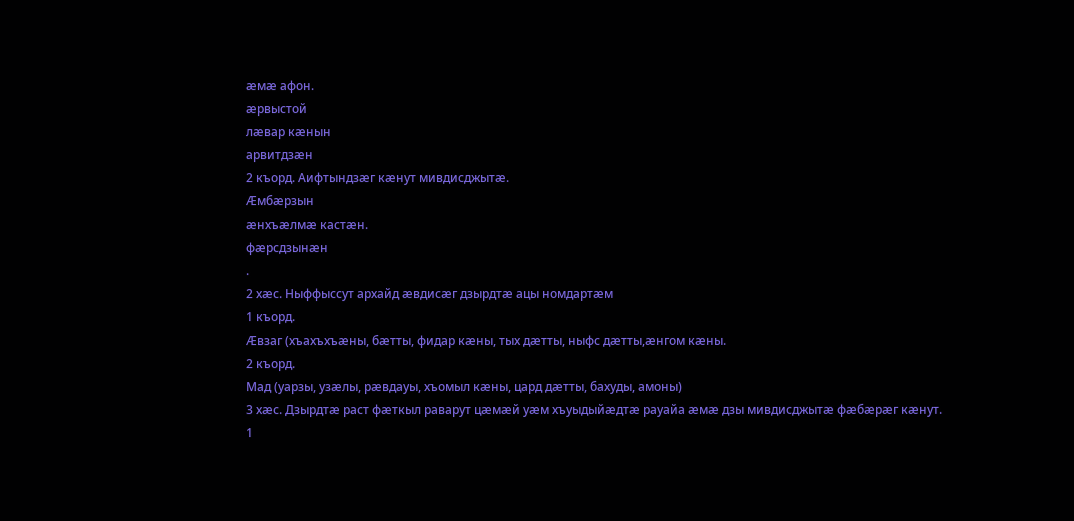ӕмӕ афон.
ӕрвыстой
лӕвар кӕнын
арвитдзӕн
2 къорд. Аифтындзӕг кӕнут мивдисджытӕ.
Ӕмбӕрзын
ӕнхъӕлмӕ кастӕн.
фӕрсдзынӕн
.
2 хӕс. Ныффыссут архайд ӕвдисӕг дзырдтӕ ацы номдартӕм
1 къорд.
Ӕвзаг (хъахъхъӕны, бӕтты, фидар кӕны, тых дӕтты, ныфс дӕтты,ӕнгом кӕны.
2 къорд.
Мад (уарзы, узӕлы, рӕвдауы, хъомыл кӕны, цард дӕтты, бахуды, амоны)
3 хӕс. Дзырдтӕ раст фӕткыл раварут цӕмӕй уӕм хъуыдыйӕдтӕ рауайа ӕмӕ дзы мивдисджытӕ фӕбӕрӕг кӕнут.
1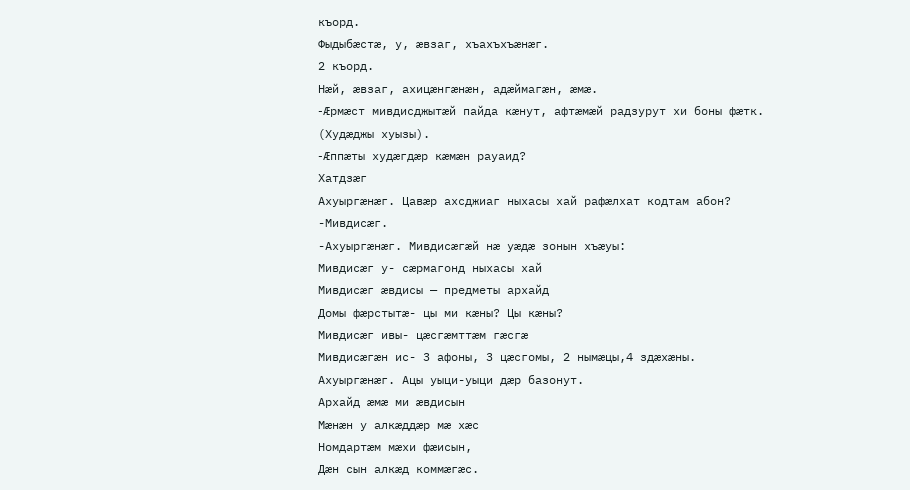къорд.
Фыдыбӕстӕ, у, ӕвзаг, хъахъхъӕнӕг.
2 къорд.
Нӕй, ӕвзаг, ахицӕнгӕнӕн, адӕймагӕн, ӕмӕ.
-Æрмӕст мивдисджытӕй пайда кӕнут, афтæмæй радзурут хи боны фӕтк.
(Худæджы хуызы).
-Æппæты худæгдæр кæмæн рауаид?
Хатдзæг
Ахуыргӕнӕг. Цавӕр ахсджиаг ныхасы хай рафӕлхат кодтам абон?
-Мивдисӕг.
-Ахуыргӕнӕг. Мивдисӕгӕй нӕ уӕдӕ зонын хъӕуы:
Мивдисӕг у- сӕрмагонд ныхасы хай
Мивдисӕг ӕвдисы — предметы архайд
Домы фӕрстытӕ- цы ми кӕны? Цы кӕны?
Мивдисӕг ивы- цӕсгӕмттӕм гӕсгӕ
Мивдисӕгӕн ис- 3 афоны, 3 цӕсгомы, 2 нымӕцы,4 здӕхӕны.
Ахуыргӕнӕг. Ацы уыци-уыци дӕр базонут.
Архайд ӕмӕ ми ӕвдисын
Мӕнӕн у алкӕддӕр мӕ хӕс
Номдартӕм мӕхи фӕисын,
Дӕн сын алкӕд коммӕгӕс.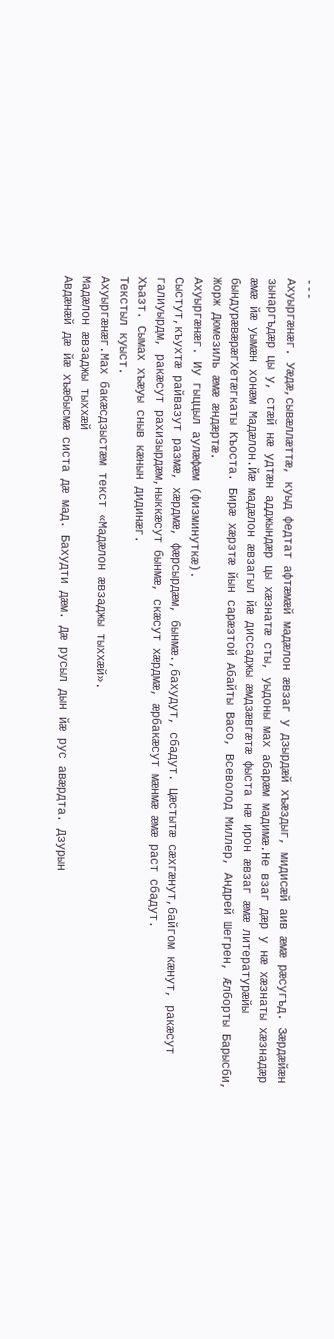---
Ахуыргӕнӕг. Уӕдӕ,сывӕллӕттӕ, куыд федтат афтӕмӕй мадӕлон ӕвзаг у дзырдӕй хъӕздыг, мидисӕй аив ӕмӕ рӕсугъд. Зӕрдӕйӕн зынаргъдӕр цы у, стӕй нӕ удтӕн адджындӕр цы хӕзнатӕ сты, уыдоны мах абарӕм мадимӕ.Не взаг дӕр у нӕ хӕзнаты хӕзнадӕр ӕмӕ йӕ уымӕн хонӕм Мадӕлон.Йӕ мадӕлон ӕвзагыл йӕ диссаджы ӕмдзӕвгӕтӕ фыста нӕ ирон ӕвзаг ӕмӕ литературӕйы бындурӕвӕрӕгХетæгкаты Къоста. Бирӕ хӕрзтӕ йын сарӕзтой Абайты Васо, Всеволод Миллер, Андрей Шегрен, Ӕлборты Барысби, Жорж Дюмезиль ӕмӕ ӕндӕртӕ.
Ахуыргӕнӕг. Иу гыццыл аулӕфӕм (физминуткӕ).
Сыстут,къухтӕ райвазут размӕ, хӕрдмӕ, фӕрсырдӕм, бынмӕ.,бахудут, сбадут. Цӕстытӕ сӕхгӕнут,байгом кӕнут, ракӕсут галиуырдм, ракӕсут рахизырдӕм,ныккӕсут бынмӕ, скӕсут хӕрдмӕ, ӕрбакӕсут мӕнмӕ ӕмӕ раст сбадут.
Хъазт. Сымах хъӕуы сныв кӕнын дидинӕг.
Текстыл куыст.
Ахуыргӕнӕг.Мах бакӕсдзыстӕм текст «Мадӕлон ӕвзаджы тыххӕй».
Мадӕлон ӕвзаджы тыххӕй
Авдӕнӕй дӕ йӕ хъӕбысмӕ систа дӕ мад. Бахудти дӕм. Дӕ русыл дын йӕ рус авӕрдта. Дзурын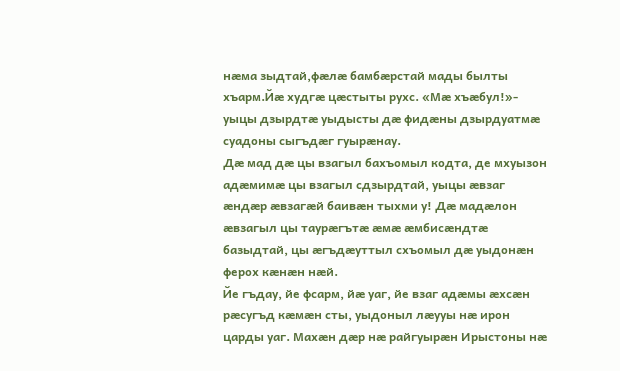нӕма зыдтай,фӕлӕ бамбӕрстай мады былты хъарм.Йӕ худгӕ цӕстыты рухс. «Мӕ хъӕбул!»- уыцы дзырдтӕ уыдысты дӕ фидӕны дзырдуатмӕ суадоны сыгъдӕг гуырӕнау.
Дӕ мад дӕ цы взагыл бахъомыл кодта, де мхуызон адӕмимӕ цы взагыл сдзырдтай, уыцы ӕвзаг ӕндӕр ӕвзагӕй баивӕн тыхми у! Дӕ мадӕлон ӕвзагыл цы таурӕгътӕ ӕмӕ ӕмбисӕндтӕ базыдтай, цы ӕгъдӕуттыл схъомыл дӕ уыдонӕн ферох кӕнӕн нӕй.
Йе гъдау, йе фсарм, йӕ уаг, йе взаг адӕмы ӕхсӕн рӕсугъд кӕмӕн сты, уыдоныл лӕууы нӕ ирон царды уаг. Махӕн дӕр нӕ райгуырӕн Ирыстоны нӕ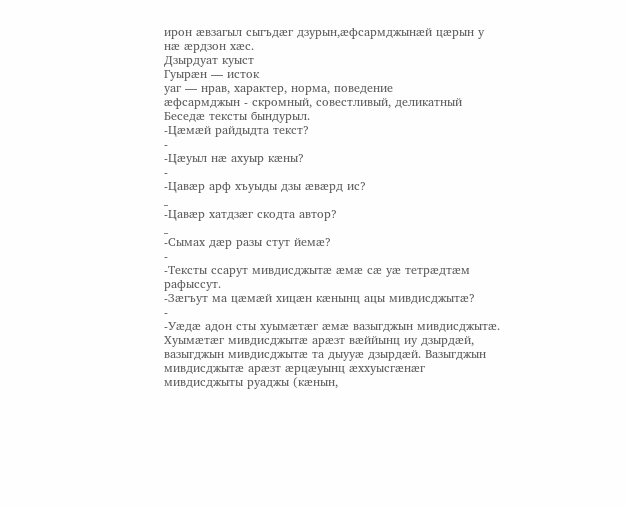ирон ӕвзагыл сыгъдӕг дзурын,ӕфсармджынӕй цӕрын у нӕ ӕрдзон хӕс.
Дзырдуат куыст
Гуырӕн — исток
уаг — нрав, характер, норма, поведение
ӕфсармджын - скромный, совестливый, деликатный
Беседӕ тексты бындурыл.
-Цӕмӕй райдыдта текст?
-
-Цӕуыл нӕ ахуыр кӕны?
-
-Цавӕр арф хъуыды дзы ӕвӕрд ис?
_
-Цавӕр хатдзӕг скодта автор?
_
-Сымах дӕр разы стут йемӕ?
-
-Тексты ссарут мивдисджытӕ ӕмӕ сӕ уӕ тетрӕдтӕм рафыссут.
-Зӕгъут ма цӕмӕй хицӕн кӕнынц ацы мивдисджытӕ?
-
-Уӕдӕ адон сты хуымӕтӕг ӕмӕ вазыгджын мивдисджытӕ. Хуымӕтӕг мивдисджытӕ арӕзт вӕййынц иу дзырдӕй, вазыгджын мивдисджытӕ та дыууӕ дзырдӕй. Вазыгджын мивдисджытӕ арӕзт ӕрцӕуынц ӕххуысгӕнӕг мивдисджыты руаджы (кӕнын,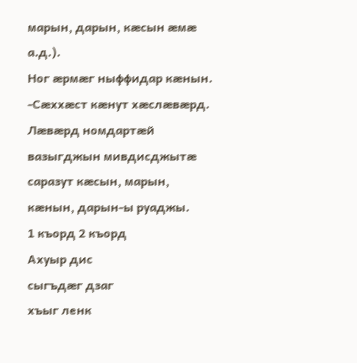марын, дарын, кӕсын ӕмӕ а.д.).
Ног ӕрмӕг ныффидар кӕнын.
-Сӕххӕст кӕнут хӕслӕвӕрд.
Лӕвӕрд номдартӕй вазыгджын мивдисджытӕ саразут кӕсын, марын, кӕнын, дарын-ы руаджы.
1 къорд 2 къорд
Ахуыр дис
сыгъдӕг дзаг
хъыг ленк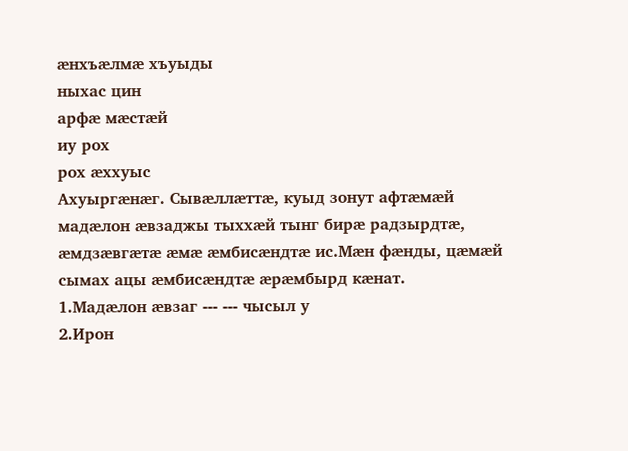ӕнхъӕлмӕ хъуыды
ныхас цин
арфӕ мӕстӕй
иу рох
рох ӕххуыс
Ахуыргӕнӕг. Сывӕллӕттӕ, куыд зонут афтӕмӕй мадӕлон ӕвзаджы тыххӕй тынг бирӕ радзырдтӕ, ӕмдзӕвгӕтӕ ӕмӕ ӕмбисӕндтӕ ис.Мӕн фӕнды, цӕмӕй сымах ацы ӕмбисӕндтӕ ӕрӕмбырд кӕнат.
1.Мадӕлон ӕвзаг --- --- чысыл у
2.Ирон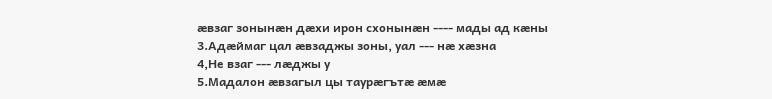ӕвзаг зонынӕн дӕхи ирон схонынӕн ---- мады ад кӕны
3.Адӕймаг цал ӕвзаджы зоны, уал --- нӕ хӕзна
4,Не взаг --- лӕджы у
5.Мадалон ӕвзагыл цы таурӕгътӕ ӕмӕ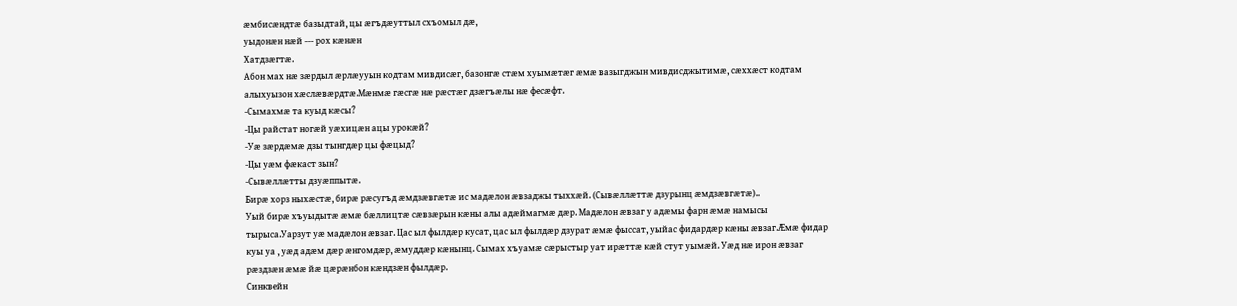ӕмбисӕндтӕ базыдтай, цы ӕгъдӕуттыл схъомыл дӕ,
уыдонӕн нӕй --- рох кӕнӕн
Хатдзӕгтӕ.
Абон мах нӕ зӕрдыл ӕрлӕууын кодтам мивдисӕг, базонгӕ стӕм хуымӕтӕг ӕмӕ вазыгджын мивдисджытимӕ, сӕххӕст кодтам алыхуызон хӕслӕвӕрдтӕ.Мӕнмӕ гӕсгӕ нӕ рӕстӕг дзӕгъӕлы нӕ фесӕфт.
-Сымахмӕ та куыд кӕсы?
-Цы райстат ногӕй уӕхицӕн ацы урокӕй?
-Уӕ зӕрдӕмӕ дзы тынгдӕр цы фӕцыд?
-Цы уӕм фӕкаст зын?
-Сывӕллӕтты дзуӕппытӕ.
Бирӕ хорз ныхӕстӕ, бирӕ рӕсугъд ӕмдзӕвгӕтӕ ис мадӕлон ӕвзаджы тыххӕй. (Сывӕллӕттӕ дзурынц ӕмдзӕвгӕтӕ)..
Уый бирӕ хъуыдытӕ ӕмӕ бӕллицтӕ сӕвзӕрын кӕны алы адӕймагмӕ дӕр. Мадӕлон ӕвзаг у адӕмы фарн ӕмӕ намысы тырыса.Уарзут уӕ мадӕлон ӕвзаг. Цас ыл фылдӕр кусат, цас ыл фылдӕр дзурат ӕмӕ фыссат, уыйас фидардӕр кӕны ӕвзаг.Ӕмӕ фидар куы уа , уӕд адӕм дӕр ӕнгомдӕр, ӕмуддӕр кӕнынц. Сымах хъуамӕ сӕрыстыр уат ирӕттӕ кӕй стут уымӕй. Уӕд нӕ ирон ӕвзаг рӕздзӕн ӕмӕ йӕ цӕрӕнбон кӕндзӕн фылдӕр.
Синквейн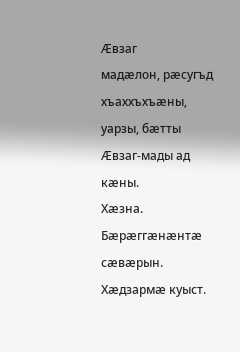Ӕвзаг
мадӕлон, рӕсугъд
хъаххъхъӕны, уарзы, бӕтты
Ӕвзаг-мады ад кӕны.
Хӕзна.
Бӕрӕггӕнӕнтӕ сӕвӕрын.
Хӕдзармӕ куыст.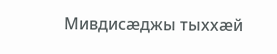Мивдисӕджы тыххӕй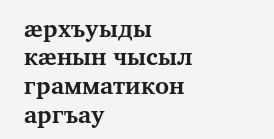ӕрхъуыды кӕнын чысыл грамматикон аргъау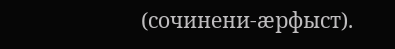(сочинени-ӕрфыст).